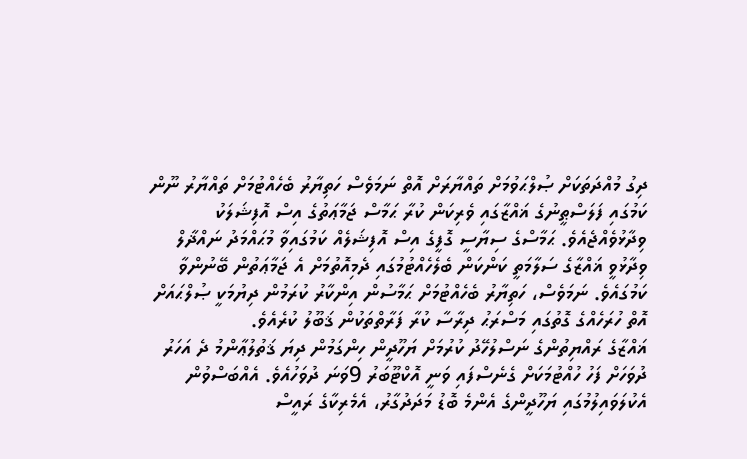ދިގު މުއްދަތަކަށް ޞުލްޙަވުމަށް ތައްޔާރަށް އޮތް ނަމަވެސް ހަތިޔާރު ބެހެއްޓުމަށް ތައްޔާރު ނޫން ކަމުގައި ފަލަސްޠީނުގެ ޣައްޒާގައި ވެރިކަން ކުރާ ޙަމާސް ޖަމާޢަތުގެ އިސް އޮފިޝަލަކު ވިދާޅުވެއްޖެއެވެ. ޙަމާސްގެ ސިޔާސީ ގޮފީގެ އިސް އޮފިޝަލެއް ކަމުގައިވާ މުޙައްމަދު ނައްޛާލް ވިދާޅުވީ ޣައްޒާގެ ސަލާމަތީ ކަންކަން ބެލެހެއްޓުމުގައި ދެމިއޮތުމަށް އެ ޖަމާޢަތުން ބޭނުންވާ ކަމުގައެވެ. ނަމަވެސް، ހަތިޔާރު ބެހެއްޓުމަށް ޙަމާސުން އިންކާރު ކުރަމުން ދިޔުމަކީ ޞުލްޙައަށް އޮތް ހުރަހެއްގެ ގޮތުގައި މަސްރަޙު ދިރާސާ ކުރާ ފަރާތްތަކުން ޤަބޫލު ކުރެއެވެ.
ޣައްޒާގެ ރައްޔިތުންގެ ނަސްލުހޭދު ކުރުމަށް ޔަހޫދީން ހިންގަމުން ދިޔަ ޤަތުލުޢާންމު ދެ އަހަރު ދުވަހަށް ފަހު ހުއްޓުމަކަށް ގެނެސްފައި ވަނީ އޮކްޓޫބަރު 9ވަނަ ދުވަހުއެވެ. އެއްބަސްވުން އެކުލަވައިލުމުގައި ޔަހޫދީންގެ އެންމެ ބޮޑު މަދަދުގާރު، އެމެރިކާގެ ރައީސް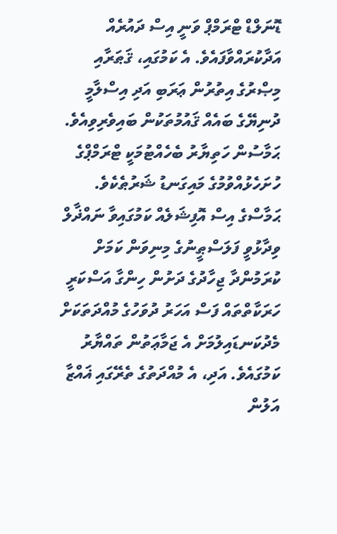ޑޮނަލްޑް ޓްރަމްޕް ވަނީ އިސް ދައުރެއް އަދާކުރައްވާފައެވެ. އެ ކަމުގައި، ޤަޠަރާއި މިޞްރުގެ އިތުރުން ޢަރަބި އަދި އިސްލާމީ ދުނިޔޭގެ ބައެއް ޤައުމުތަކުން ބައިވެރިވިއެވެ. ޙަމާސުން ހަތިޔާރު ބެހެއްޓުމަކީ ޓްރަމްޕްގެ ހުށަހެޅުއްވުމުގެ މައިގަނޑު ޝަރުޠެކެވެ.
ޙަމާސްގެ އިސް އޮފިޝަލެއް ކަމުގައިވާ ނައްޛާލް ވިދާޅުވީ ފަލަސްޠީނުގެ މިނިވަން ކަމަށް ކުރަމުންދާ ޖިހާދުގެ ދަށުން ހިންގާ އަސްކަރީ ހަރަކާތްތައް ފަސް އަހަރު ދުވަހުގެ މުއްދަތަކަށް މެދުކަނޑައިލުމަށް އެ ޖަމާޢަތުން ތައްޔާރު ކަމުގައެވެ. އަދި، އެ މުއްދަތުގެ ތެރޭގައި ޣައްޒާ އަލުން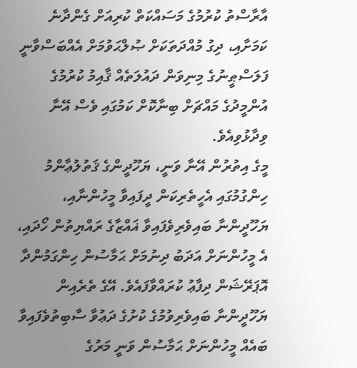އާރާސްތު ކުރުމުގެ މަސައްކަތް ކުރިއަށް ގެންދާނެ ކަމަށާއި، ދިގު މުއްދަތަކަށް ޞުލްޙަވުމަށް އެއްބަސްވާނީ ފަލަސްޠީނުގެ މިނިވަން ދައުލަތެއް ޤާއިމު ކުރުމުގެ އުންމީދުގެ މައްޗަށް ބިނާކޮށް ކަމުގައި ވެސް އޭނާ ވިދާޅުވިއެވެ.
މީގެ އިތުރުން އޭނާ ވަނީ، ޔަހޫދީންގެ ޤަތުލުޢާންމު ހިންގުމުގައި އެހީތެރިކަން ދީފައިވާ މީހުންނާއި، ޔަހޫދީންނާ ބައިވެރިވެފައިވާ ޣައްޒާގެ ރައްޔިތުން ހޯދައި، އެ މީހުންނަށް އަދަބު ދިނުމަށް ޙަމާސުން ހިންގަމުންދާ އޮޕަރޭޝަން ދިފާޢު ކުރައްވާފައެވެ. އޭގެ ތެރެއިން ޔަހޫދީންނާ ބައިވެރިވުމުގެ ކުށުގެ ދަޢުވާ ސާބިތުވެފައިވާ ބައެއް މީހުންނަށް ޙަމާސުން ވަނީ މަރުގެ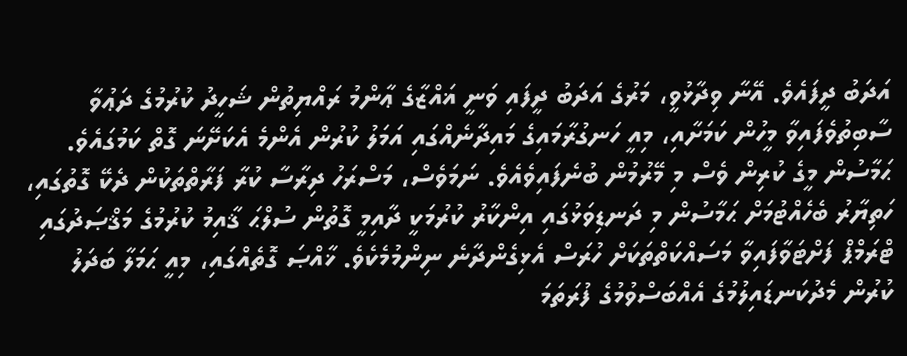އަދަބު ދީފައެވެ. އޭނާ ވިދާޅުވީ، މަރުގެ އަދަބު ދީފައި ވަނީ ޣައްޒާގެ ޢާންމު ރައްޔިތުން ޝަހީދު ކުރުމުގެ ދަޢުވާ ސާބިތުވެފައިވާ މީހުން ކަމަށާއި، މިއީ ހަނގުރާމައިގެ މައިދާނެއްގައި އަމަލު ކުރުން އެންމެ އެކަށޭނަ ގޮތް ކަމުގައެވެ.
ޙަމާސުން މީގެ ކުރިން ވެސް މި މޭރުމުން ބުނެފައިވެއެވެ. ނަމަވެސް، މަސްރަހު ދިރާސާ ކުރާ ފަރާތްތަކުން ދެކޭ ގޮތުގައި، ހަތިޔާރު ބެހެއްޓުމަށް ޙަމާސުން މި ދަނޑިވަޅުގައި އިންކާރު ކުރުމަކީ ދާއިމީ ގޮތުން ސުލްޙަ ޤާއިމު ކުރުމުގެ މަޤްޞަދުގައި ޓްރަމްޕް ފަށްޓަވާފައިވާ މަސައްކަތްތަކަށް ހުރަސް އެޅިގެންދާނެ ނިންމުމެކެވެ. ޚާއްޞަ ގޮތެއްގައި، މިއީ ޙަމަލާ ބަދަލު ކުރުން މެދުކަނޑައިލުމުގެ އެއްބަސްވުމުގެ ފުރަތަމަ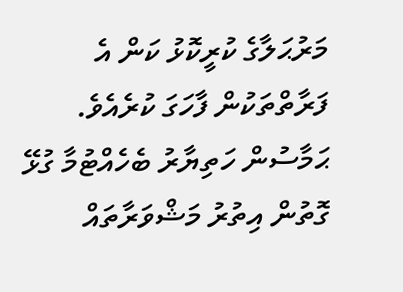މަރުޙަލާގެ ކުރީކޮޅު ކަން އެ ފަރާތްތަކުން ފާހަގަ ކުރެއެވެ.
ޙަމާސުން ހަތިޔާރު ބެހެއްޓުމާ ގުޅޭ ގޮތުން އިތުރު މަޝްވަރާތައް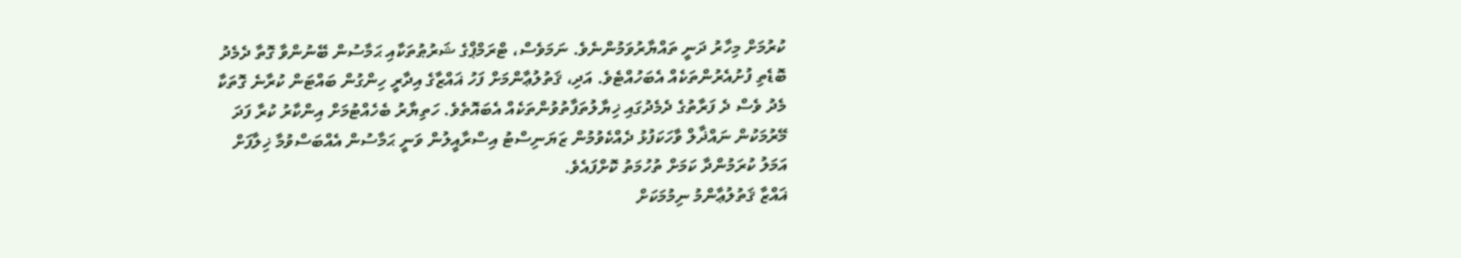ކުރުމަށް މިހާރު ދަނީ ތައްޔާރުވަމުންނެވެ. ނަމަވެސް، ޓްރަމްޕްގެ ޝަރުޠުތަކާއި ޙަމާސުން ބޭނުންވާ ގޮތާ ދެމެދު ބޮޑެތި ފުށުއެރުންތަކެއް އެބަހުއްޓެވެ. އަދި، ޤަތުލުޢާންމަށް ފަހު ޣައްޒާގެ އިދާރީ ހިންގުން ބައްޓަން ކުރާނެ ގޮތަކާ މެދު ވެސް ދެ ފަރާތުގެ ދެމެދުގައި ޚިޔާލުތަފާތުވުންތަކެއް އެބައޮތެވެ. ހަތިޔާރު ބެހެއްޓުމަށް އިންކާރު ކުރާ ފަދަ މޭރުމަކުން ނައްޛާލް ވާހަކަފުޅު ދެއްކެވުމުން ޒަޔަނިސްޓު އިސްރާއީލުން ވަނީ ޙަމާސުން އެއްބަސްވުމާ ޚިލާފަށް އަމަލު ކުރަމުންދާ ކަމަށް ތުހުމަތު ކޮށްފައެވެ.
ޣައްޒާ ޤަތުލުޢާންމު ނިމުމަކަށް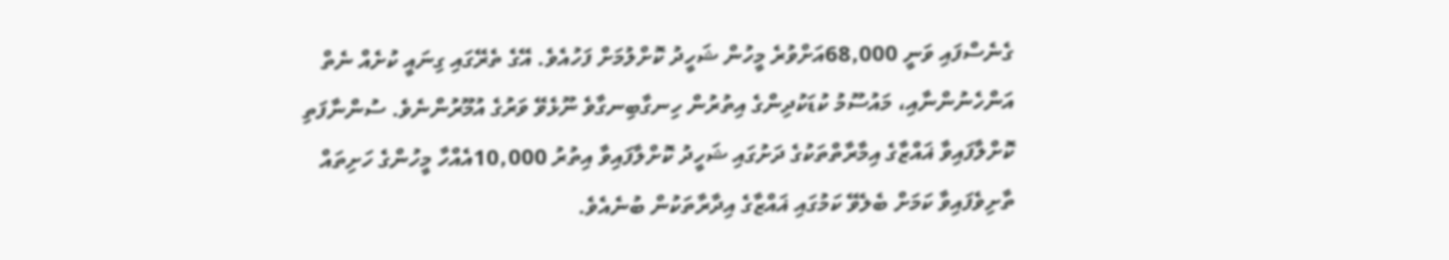ގެނެސްފައި ވަނީ 68,000އަށްވުރެ މީހުން ޝަހީދު ކޮށްލުމަށް ފަހުއެވެ. އޭގެ ތެރޭގައި ގިނައީ ކުށެއް ނެތް އަންހެނުންނާއި، މައުސޫމު ކުޑަކުދިންގެ އިތުރުން ހިނގާބިނގާވެ ނޫޅެވޭ ވަރުގެ އުމޫރުންނެވެ. ސުންނާފަތި ކޮށްލާފައިވާ ޣައްޒާގެ އިމާރާތްތަކުގެ ދަށުގައި ޝަހީދު ކޮށްލާފައިވާ އިތުރު 10,000އެއްހާ މީހުންގެ ހަށިތައް ތާށިވެފައިވާ ކަމަށް ބެލެވޭ ކަމުގައި ޣައްޒާގެ އިދާރާތަކުން ބުނެއެވެ.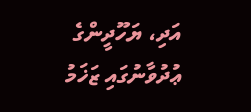އަދި، ޔަހޫދީންގެ ޢުދުވާނުގައި ޒަޚަމު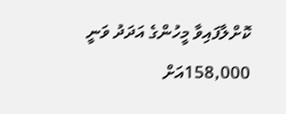ކޮށްލާފައިވާ މީހުންގެ އަދަދު ވަނީ 158,000އަށް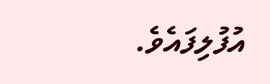އުފުލިފައެވެ.